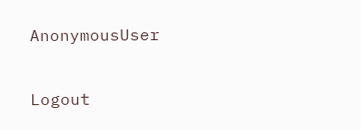AnonymousUser

Logout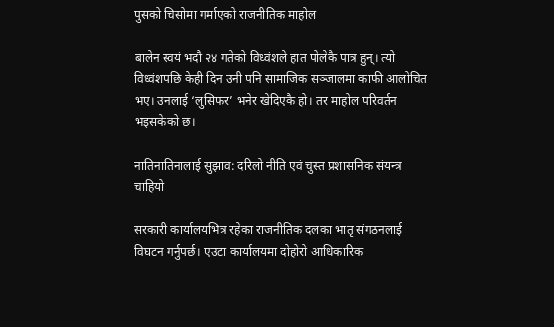पुसको चिसोमा गर्माएको राजनीतिक माहोल

बालेन स्वयं भदौ २४ गतेको विध्वंशले हात पोलेकै पात्र हुन्। त्यो विध्वंशपछि केही दिन उनी पनि सामाजिक सञ्जालमा काफी आलोचित भए। उनलाई ‘लुसिफर’ भनेर खेदिएकै हो। तर माहोल परिवर्तन भइसकेको छ।

नातिनातिनालाई सुझाव: दरिलो नीति एवं चुस्त प्रशासनिक संयन्त्र चाहियो

सरकारी कार्यालयभित्र रहेका राजनीतिक दलका भातृ संगठनलाई विघटन गर्नुपर्छ। एउटा कार्यालयमा दोहोरो आधिकारिक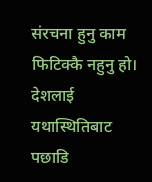संरचना हुनु काम फिटिक्कै नहुनु हो। देशलाई यथास्थितिबाट पछाडि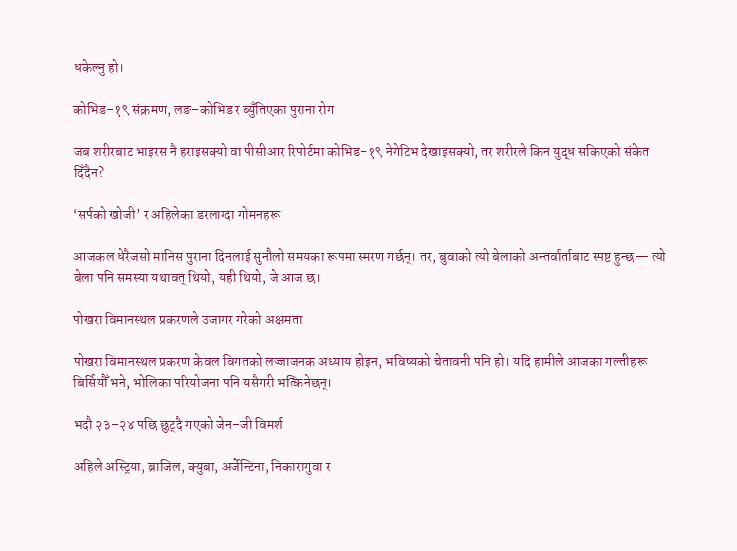धकेल्नु हो।

कोभिड–१९ संक्रमण, लङ–कोभिड र ब्युँतिएका पुराना रोग

जब शरीरबाट भाइरस नै हराइसक्यो वा पीसीआर रिपोर्टमा कोभिड-१९ नेगेटिभ देखाइसक्यो, तर शरीरले किन युद्ध सकिएको संकेत दिँदैन?

‘सर्पको खोजी’ र अहिलेका डरलाग्दा गोमनहरू

आजकल धेरैजसो मानिस पुराना दिनलाई सुनौलो समयका रूपमा स्मरण गर्छन्। तर, बुवाको त्यो बेलाको अन्तर्वार्ताबाट स्पष्ट हुन्छ— त्यो बेला पनि समस्या यथावत् थियो, यही थियो, जे आज छ।

पोखरा विमानस्थल प्रकरणले उजागर गरेको अक्षमता

पोखरा विमानस्थल प्रकरण केवल विगतको लज्जाजनक अध्याय होइन, भविष्यको चेतावनी पनि हो। यदि हामीले आजका गल्तीहरू बिर्सियौँ भने, भोलिका परियोजना पनि यसैगरी भत्किनेछन्।

भदौ २३–२४ पछि छुट्दै गएको जेन–जी विमर्श

अहिले अस्ट्रिया, ब्राजिल, क्युबा, अर्जेन्टिना, निकारागुवा र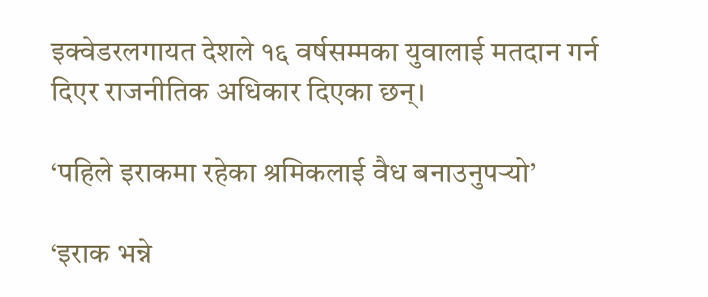इक्वेडरलगायत देशले १६ वर्षसम्मका युवालाई मतदान गर्न दिएर राजनीतिक अधिकार दिएका छन्।

‘पहिले इराकमा रहेका श्रमिकलाई वैध बनाउनुपर्‍यो’

‘इराक भन्ने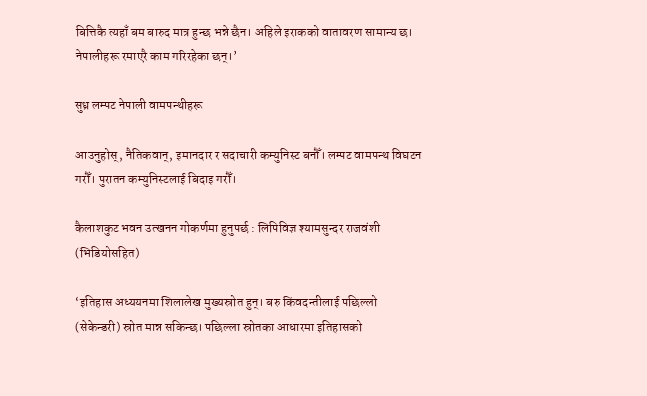बित्तिकै त्यहाँ बम बारुद मात्र हुन्छ भन्ने छैन। अहिले इराकको वातावरण सामान्य छ। नेपालीहरू रमाएरै काम गरिरहेका छन्।’

सुध्र लम्पट नेपाली वामपन्थीहरू

आउनुहोस्, नैतिकवान्, इमानदार र सदाचारी कम्युनिस्ट बनौँ। लम्पट वामपन्थ विघटन गरौँ। पुरातन कम्युनिस्टलाई बिदाइ गरौँ।

कैलाशकुट भवन उत्खनन गोकर्णमा हुनुपर्छ : लिपिविज्ञ श्यामसुन्दर राजवंशी (भिडियोसहित)

‘इतिहास अध्ययनमा शिलालेख मुख्यस्रोत हुन्। बरु किंवदन्तीलाई पछिल्लो (सेकेन्डरी) स्रोत मान्न सकिन्छ। पछिल्ला स्रोतका आधारमा इतिहासको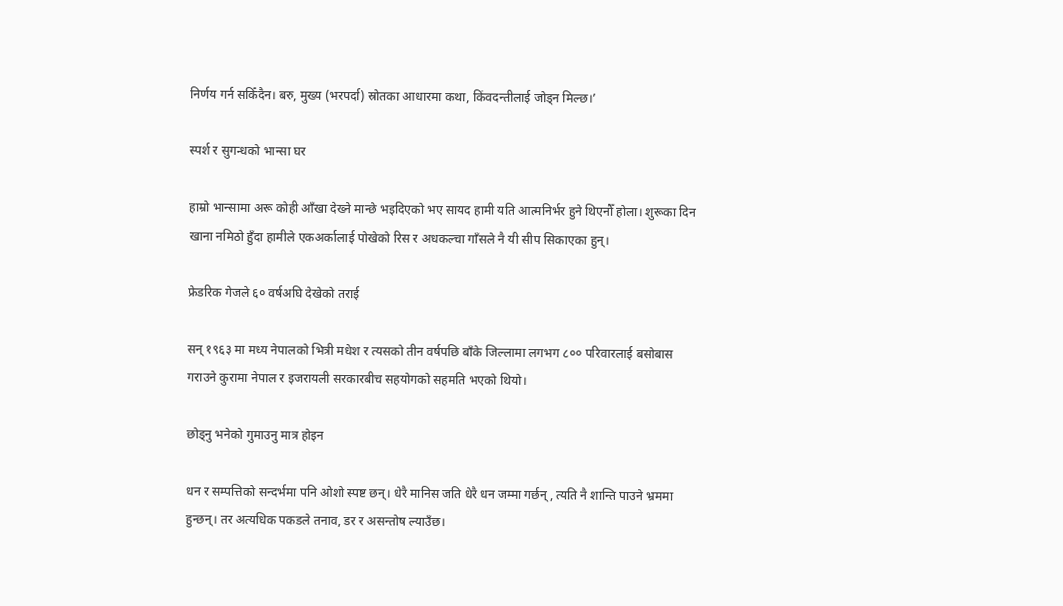निर्णय गर्न सकिँदैन। बरु, मुख्य (भरपर्दा) स्रोतका आधारमा कथा, किंवदन्तीलाई जोड्न मिल्छ।’

स्पर्श र सुगन्धको भान्सा घर

हाम्रो भान्सामा अरू कोही आँखा देख्ने मान्छे भइदिएको भए सायद हामी यति आत्मनिर्भर हुने थिएनौँ होला। शुरूका दिन खाना नमिठो हुँदा हामीले एकअर्कालाई पोखेको रिस र अधकल्चा गाँसले नै यी सीप सिकाएका हुन्।

फ्रेडरिक गेजले ६० वर्षअघि देखेको तराई

सन् १९६३ मा मध्य नेपालको भित्री मधेश र त्यसको तीन वर्षपछि बाँके जिल्लामा लगभग ८०० परिवारलाई बसोबास गराउने कुरामा नेपाल र इजरायली सरकारबीच सहयोगको सहमति भएको थियो।

छोड्नु भनेको गुमाउनु मात्र होइन

धन र सम्पत्तिको सन्दर्भमा पनि ओशो स्पष्ट छन्। धेरै मानिस जति धेरै धन जम्मा गर्छन्, त्यति नै शान्ति पाउने भ्रममा हुन्छन्। तर अत्यधिक पकडले तनाव, डर र असन्तोष ल्याउँछ।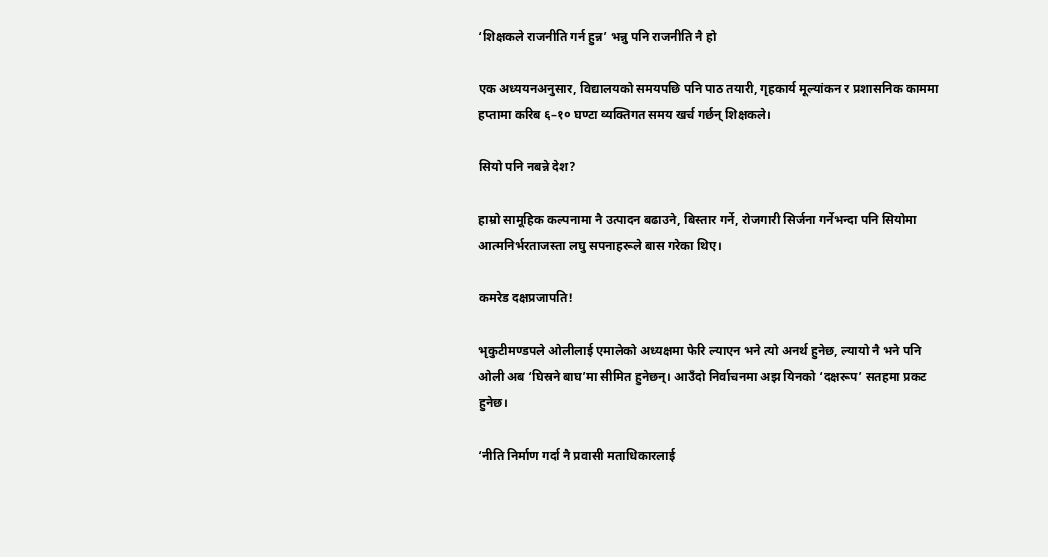‘शिक्षकले राजनीति गर्न हुन्न’ भन्नु पनि राजनीति नै हो

एक अध्ययनअनुसार, विद्यालयको समयपछि पनि पाठ तयारी, गृहकार्य मूल्यांकन र प्रशासनिक काममा हप्तामा करिब ६–१० घण्टा व्यक्तिगत समय खर्च गर्छन् शिक्षकले।

सियो पनि नबन्ने देश?

हाम्रो सामूहिक कल्पनामा नै उत्पादन बढाउने, बिस्तार गर्ने, रोजगारी सिर्जना गर्नेभन्दा पनि सियोमा आत्मनिर्भरताजस्ता लघु सपनाहरूले बास गरेका थिए।

कमरेड दक्षप्रजापति!

भृकुटीमण्डपले ओलीलाई एमालेको अध्यक्षमा फेरि ल्याएन भने त्यो अनर्थ हुनेछ, ल्यायो नै भने पनि ओली अब ‘घिस्रने बाघ’मा सीमित हुनेछन्। आउँदो निर्वाचनमा अझ यिनको ‘दक्षरूप’ सतहमा प्रकट हुनेछ।

‘नीति निर्माण गर्दा नै प्रवासी मताधिकारलाई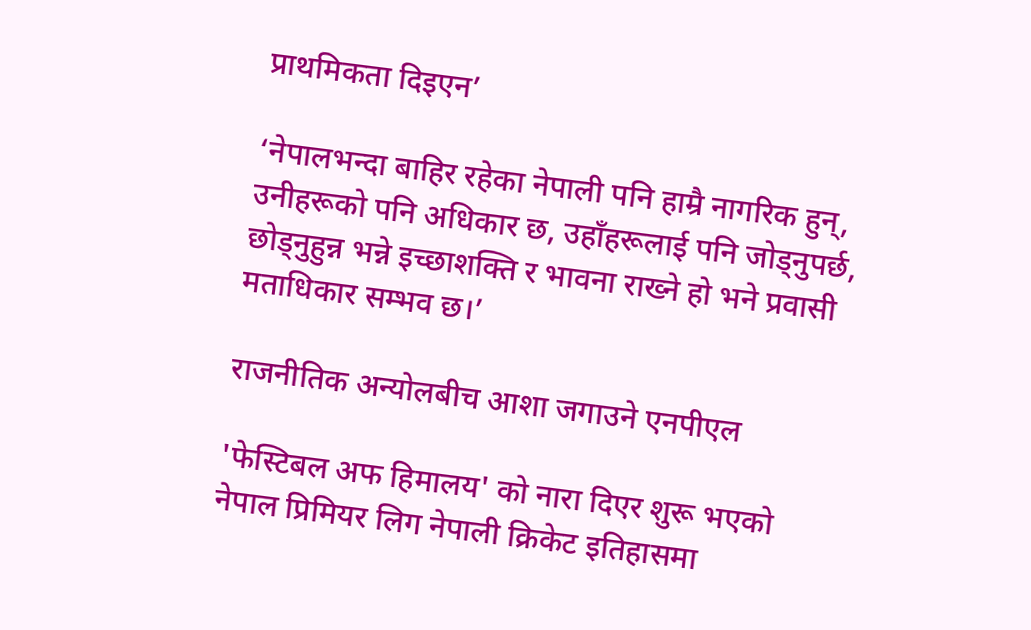प्राथमिकता दिइएन’

‘नेपालभन्दा बाहिर रहेका नेपाली पनि हाम्रै नागरिक हुन्, उनीहरूको पनि अधिकार छ, उहाँहरूलाई पनि जोड्नुपर्छ, छोड्नुहुन्न भन्ने इच्छाशक्ति र भावना राख्ने हो भने प्रवासी मताधिकार सम्भव छ।’

राजनीतिक अन्योलबीच आशा जगाउने एनपीएल

'फेस्टिबल अफ हिमालय' को नारा दिएर शुरू भएको नेपाल प्रिमियर लिग नेपाली क्रिकेट इतिहासमा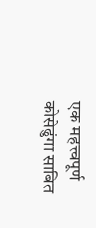एक महत्त्वपूर्ण कोसेढुंगा साबित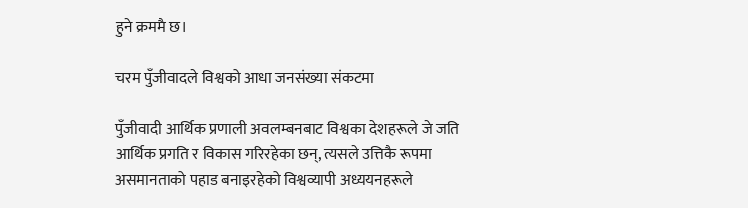हुने क्रममै छ।

चरम पुँजीवादले विश्वको आधा जनसंख्या संकटमा

पुँजीवादी आर्थिक प्रणाली अवलम्बनबाट विश्वका देशहरूले जे जति आर्थिक प्रगति र विकास गरिरहेका छन्, त्यसले उत्तिकै रूपमा असमानताको पहाड बनाइरहेको विश्वव्यापी अध्ययनहरूले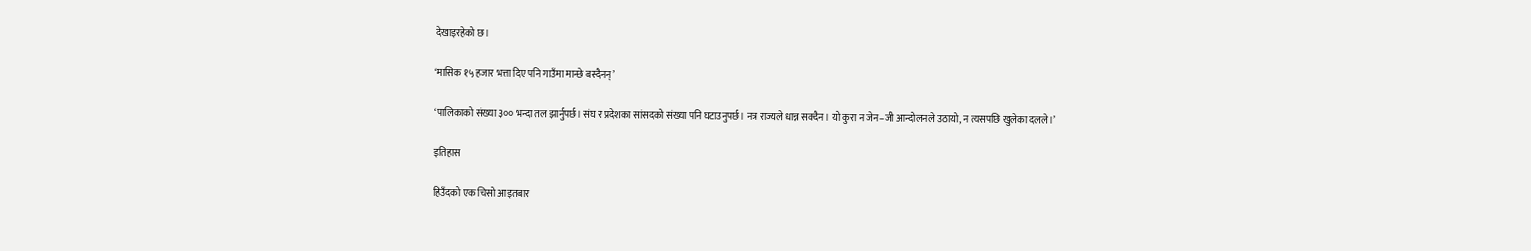देखाइरहेको छ।

‘मासिक १५ हजार भत्ता दिए पनि गाउँमा मान्छे बस्दैनन्’

‘पालिकाको संख्या ३०० भन्दा तल झार्नुपर्छ। संघ र प्रदेशका सांसदको संख्या पनि घटाउनुपर्छ। नत्र राज्यले धान्न सक्दैन। यो कुरा न जेन–जी आन्दोलनले उठायो, न त्यसपछि खुलेका दलले।’

इतिहास

हिउँदको एक चिसो आइतबार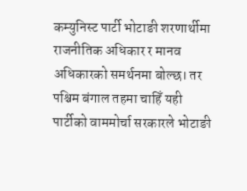कम्युनिस्ट पार्टी भोटाङी शरणार्थीमा राजनीतिक अधिकार र मानव अधिकारको समर्थनमा बोल्छ। तर पश्चिम बंगाल तहमा चाहिँ यही पार्टीको वाममोर्चा सरकारले भोटाङी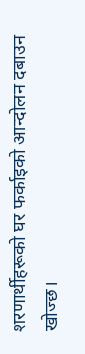शरणार्थीहरूको घर फर्काइको आन्दोलन दबाउन खोज्छ।